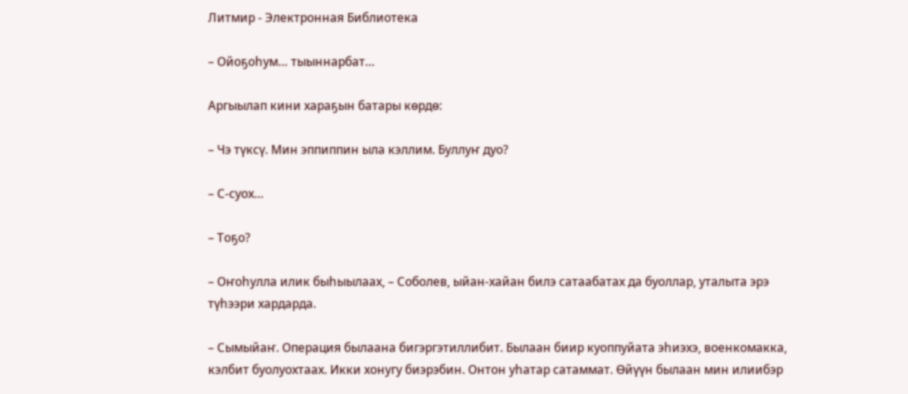Литмир - Электронная Библиотека

– Ойоҕоһум… тыыннарбат…

Аргыылап кини хараҕын батары көрдө:

– Чэ түксү. Мин эппиппин ыла кэллим. Буллуҥ дуо?

– С-суох…

– Тоҕо?

– Оҥоһулла илик быһыылаах, – Соболев, ыйан-хайан билэ сатаабатах да буоллар, уталыта эрэ түһээри хардарда.

– Сымыйаҥ. Операция былаана бигэргэтиллибит. Былаан биир куоппуйата эһиэхэ, военкомакка, кэлбит буолуохтаах. Икки хонугу биэрэбин. Онтон уһатар сатаммат. Өйүүн былаан мин илиибэр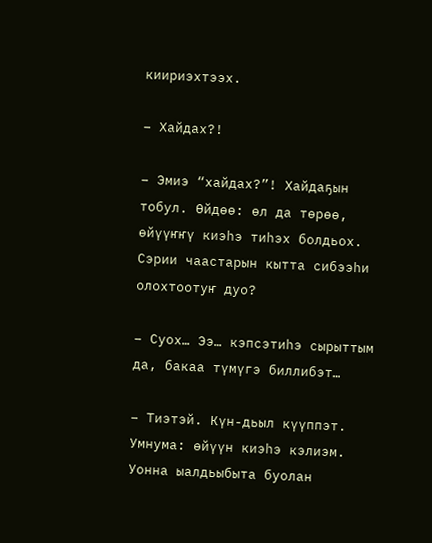киириэхтээх.

– Хайдах?!

– Эмиэ “хайдах?”! Хайдаҕын тобул. Өйдөө: өл да төрөө, өйүүҥҥү киэһэ тиһэх болдьох. Сэрии чаастарын кытта сибээһи олохтоотуҥ дуо?

– Суох… Ээ… кэпсэтиһэ сырыттым да, бакаа түмүгэ биллибэт…

– Тиэтэй. Күн-дьыл күүппэт. Умнума: өйүүн киэһэ кэлиэм. Уонна ыалдьыбыта буолан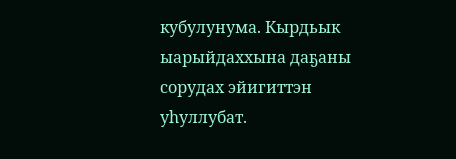кубулунума. Кырдьык ыарыйдаххына даҕаны сорудах эйигиттэн уһуллубат.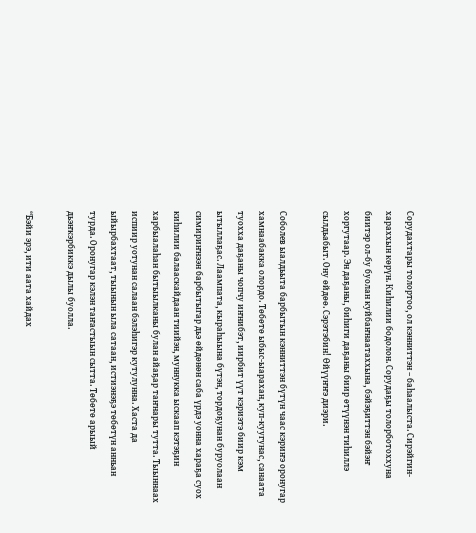Сорудахтары толортоо, ол кэнниттэн – баһаалыста. Сирэйгин-хараххын көрүн. Киһилии бодолон. Сорудаҕы толорботоххуна биитэр ол-бу буолан куйбаҥнаатаххына, бэйэҕиттэн бэйэҥ хоргутаар. Эн даҕаны, биһиги даҕаны биир өтүүнэн тиһиллэ сылдьабыт. Ону өйдөө. Сэрэтэбин! Өйүүҥҥэ диэри.

Соболев ыалдьыта барбытын кэнниттэн бүтүн чаас кэриҥэ оронугар хамнаабакка олордо. Төбөтө ыбыс-ыарахан, куп-куугунас, санаата туохха даҕаны чопчу иҥнибэт, иирбит үүт кэриэтэ биир кэм ытыллаҕас. Лаампата, кыраһыына бүтэн, тордоҕунан буруолаан симириҥнээн барбытыгар дьэ өйдөнөн саба үрдэ уонна хараҕа суох киһилии балааскайдаан тиийэн, муннукка ыскаап кэтэҕин харбыалаһан бытыылканы булан айаҕар таҥнары тутта. Тыыннаах испиир уотунан салаан бэлэһигэр кутулунна. Хаста да ыйырбахтаат, тыынын ыла сатаан, истиэнэҕэ төбөтүн анньан турда. Оронугар кэлэн таҥастыын сытта. Төбөтө арыый дьэҥкэрбиккэ дылы буолла.

“Бэйи эрэ, ити аата хайдах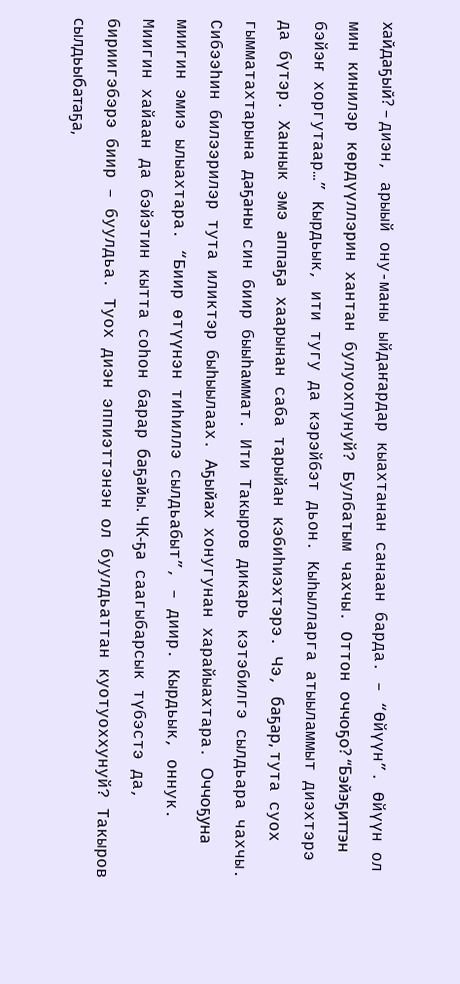хайдаҕый? – диэн, арыый ону-маны ыйдаҥардар кыахтанан санаан барда. – “Өйүүн”. Өйүүн ол мин кинилэр көрдүүллэрин хантан булуохпунуй? Булбатым чахчы. Оттон оччоҕо? “Бэйэҕиттэн бэйэҥ хоргутаар…” Кырдьык, ити тугу да кэрэйбэт дьон. Кыһылларга атыыламмыт диэхтэрэ да бүтэр. Ханнык эмэ аппаҕа хаарынан саба тарыйан кэбиһиэхтэрэ. Чэ, баҕар, тута суох гымматахтарына даҕаны син биир быыһаммат. Ити Такыров дикарь кэтэбилгэ сылдьара чахчы. Сибээһин билээрилэр тута иликтэр быһыылаах. Аҕыйах хонугунан харайыахтара. Оччоҕуна миигин эмиэ ылыахтара. “Биир өтүүнэн тиһиллэ сылдьабыт”, – диир. Кырдьык, оннук. Миигин хайаан да бэйэтин кытта соһон барар баҕайы. ЧК-ҕа саагыбарсык түбэстэ да, бириигэбэрэ биир – буулдьа. Туох диэн эппиэттэнэн ол буулдьаттан куотуоххунуй? Такыров сылдьыбатаҕа,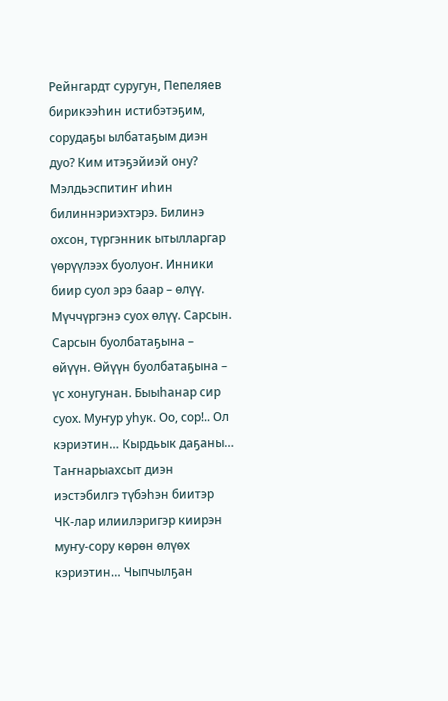Рейнгардт суругун, Пепеляев бирикээһин истибэтэҕим, сорудаҕы ылбатаҕым диэн дуо? Ким итэҕэйиэй ону? Мэлдьэспитиҥ иһин билиннэриэхтэрэ. Билинэ охсон, түргэнник ытылларгар үөрүүлээх буолуоҥ. Инники биир суол эрэ баар – өлүү. Мүччүргэнэ суох өлүү. Сарсын. Сарсын буолбатаҕына – өйүүн. Өйүүн буолбатаҕына – үс хонугунан. Быыһанар сир суох. Муҥур уһук. Оо, сор!.. Ол кэриэтин… Кырдьык даҕаны… Таҥнарыахсыт диэн иэстэбилгэ түбэһэн биитэр ЧК-лар илиилэригэр киирэн муҥу-сору көрөн өлүөх кэриэтин… Чыпчылҕан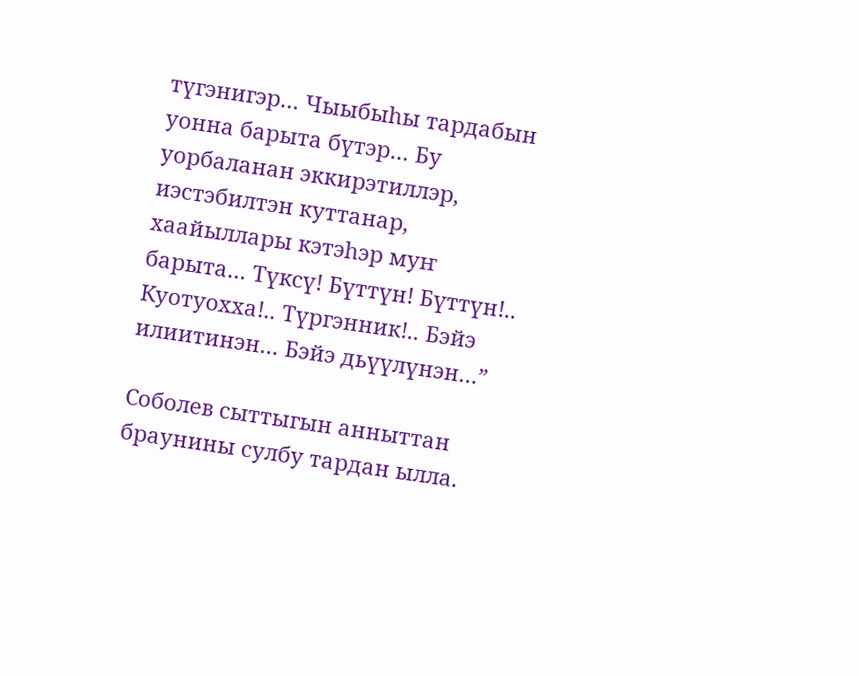түгэнигэр… Чыыбыһы тардабын уонна барыта бүтэр… Бу уорбаланан эккирэтиллэр, иэстэбилтэн куттанар, хаайыллары кэтэһэр муҥ барыта… Түксү! Бүттүн! Бүттүн!.. Куотуохха!.. Түргэнник!.. Бэйэ илиитинэн… Бэйэ дьүүлүнэн…”

Соболев сыттыгын анныттан браунины сулбу тардан ылла.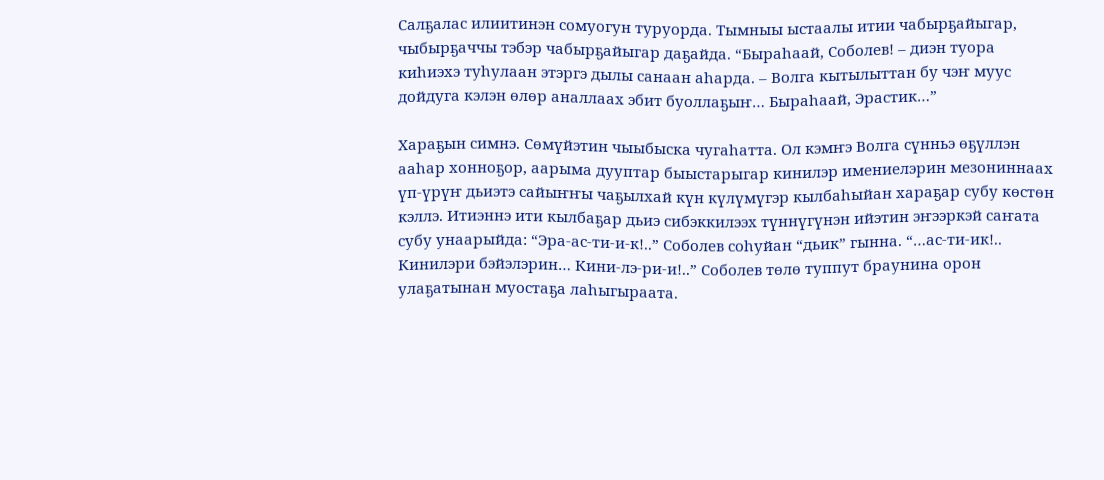Салҕалас илиитинэн сомуогун туруорда. Тымныы ыстаалы итии чабырҕайыгар, чыбырҕаччы тэбэр чабырҕайыгар даҕайда. “Быраһаай, Соболев! – диэн туора киһиэхэ туһулаан этэргэ дылы санаан аһарда. – Волга кытылыттан бу чэҥ муус дойдуга кэлэн өлөр аналлаах эбит буоллаҕыҥ… Быраһаай, Эрастик…”

Хараҕын симнэ. Сөмүйэтин чыыбыска чугаһатта. Ол кэмҥэ Волга сүнньэ өҕүллэн ааһар хонноҕор, аарыма дууптар быыстарыгар кинилэр имениелэрин мезониннаах үп-үрүҥ дьиэтэ сайыҥҥы чаҕылхай күн күлүмүгэр кылбаһыйан хараҕар субу көстөн кэллэ. Итиэннэ ити кылбаҕар дьиэ сибэккилээх түннүгүнэн ийэтин эҥээркэй саҥата субу унаарыйда: “Эра-ас-ти-и-к!..” Соболев соһуйан “дьик” гынна. “…ас-ти-ик!.. Кинилэри бэйэлэрин… Кини-лэ-ри-и!..” Соболев төлө туппут браунина орон улаҕатынан муостаҕа лаһыгыраата.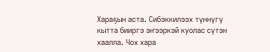Хараҕын аста. Сибэккилээх түннүгү кытта бииргэ эҥээркэй куолас сүтэн хаалла. Чох хара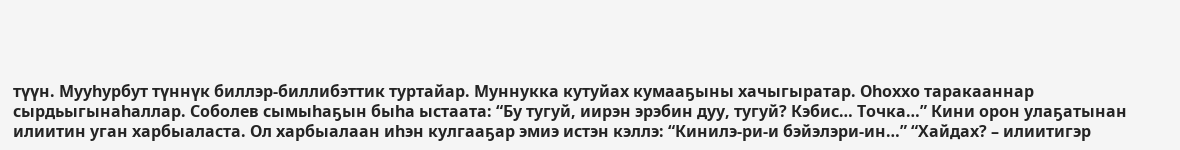түүн. Мууһурбут түннүк биллэр-биллибэттик туртайар. Муннукка кутуйах кумааҕыны хачыгыратар. Оһоххо таракааннар сырдьыгынаһаллар. Соболев сымыһаҕын быһа ыстаата: “Бу тугуй, иирэн эрэбин дуу, тугуй? Кэбис… Точка…” Кини орон улаҕатынан илиитин уган харбыаласта. Ол харбыалаан иһэн кулгааҕар эмиэ истэн кэллэ: “Кинилэ-ри-и бэйэлэри-ин…” “Хайдах? – илиитигэр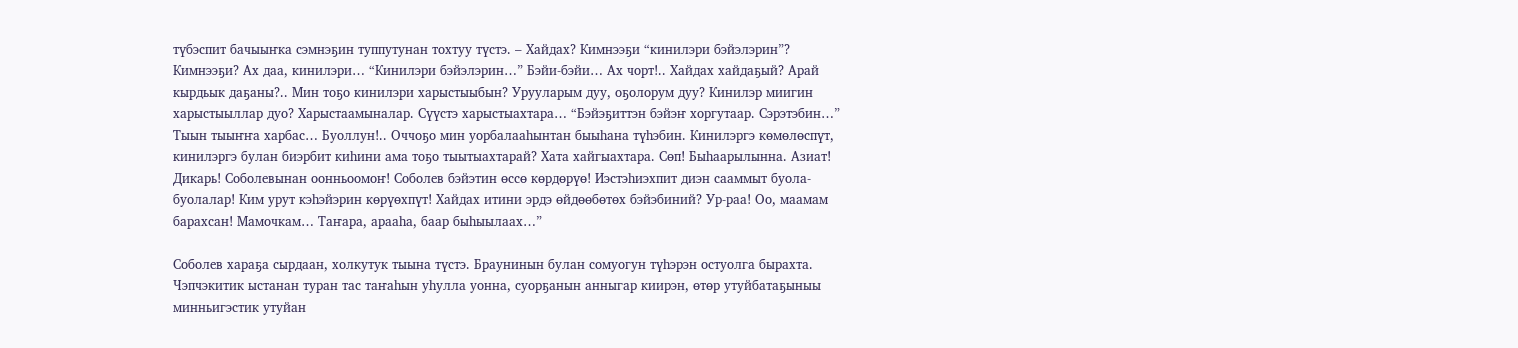түбэспит бачыыҥка сэмнэҕин туппутунан тохтуу түстэ. – Хайдах? Кимнээҕи “кинилэри бэйэлэрин”? Кимнээҕи? Ах даа, кинилэри… “Кинилэри бэйэлэрин…” Бэйи-бэйи… Ах чорт!.. Хайдах хайдаҕый? Арай кырдьык даҕаны?.. Мин тоҕо кинилэри харыстыыбын? Урууларым дуу, оҕолорум дуу? Кинилэр миигин харыстыыллар дуо? Харыстаамыналар. Сүүстэ харыстыахтара… “Бэйэҕиттэн бэйэҥ хоргутаар. Сэрэтэбин…” Тыын тыыҥҥа харбас… Буоллун!.. Оччоҕо мин уорбалааһынтан быыһана түһэбин. Кинилэргэ көмөлөспүт, кинилэргэ булан биэрбит киһини ама тоҕо тыытыахтарай? Хата хайгыахтара. Сөп! Быһаарылынна. Азиат! Дикарь! Соболевынан оонньоомоҥ! Соболев бэйэтин өссө көрдөрүө! Иэстэһиэхпит диэн сааммыт буола-буолалар! Ким урут кэһэйэрин көрүөхпүт! Хайдах итини эрдэ өйдөөбөтөх бэйэбиний? Ур-раа! Оо, маамам барахсан! Мамочкам… Таҥара, арааһа, баар быһыылаах…”

Соболев хараҕа сырдаан, холкутук тыына түстэ. Браунинын булан сомуогун түһэрэн остуолга бырахта. Чэпчэкитик ыстанан туран тас таҥаһын уһулла уонна, суорҕанын анныгар киирэн, өтөр утуйбатаҕыныы минньигэстик утуйан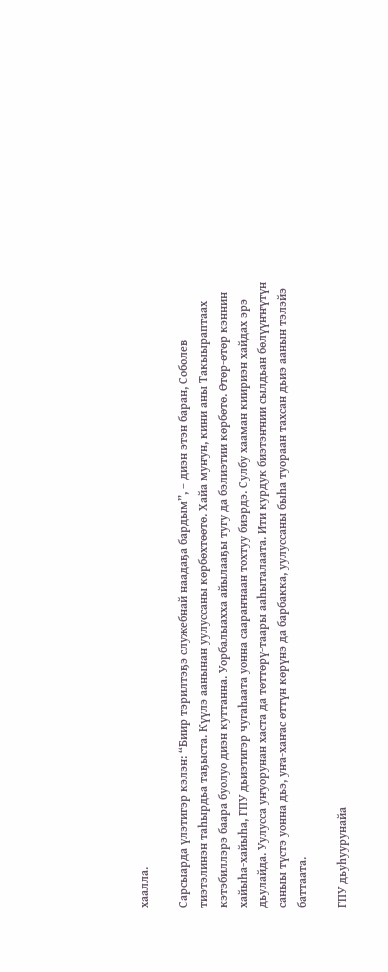хаалла.

Сарсыарда үлэтигэр кэлэн: “Биир тэрилтэҕэ служебнай наадаҕа бардым”, – диэн этэн баран, Соболев тиэтэлинэн таһырдьа таҕыста. Күүлэ аанынан уулуссаны көрбөхтөөтө. Хайа муҥун, кини аны Такыыраптаах кэтэбиллэрэ баара буолуо диэн куттанна. Уорбалыахха айылааҕы тугу да бэлиэтии көрбөтө. Өтөр-өтөр кэннин хайыһа-хайыһа, ГПУ дьиэтигэр чугаһаата уонна саараҥнаан тохтуу биэрдэ. Сулбу хааман киириэн хайдах эрэ дьулайда. Уулусса уҥуорунан хаста да төттөрү-таары ааһыталаата. Ити курдук биэтэҥнии сылдьан бөлүүҥҥүтүн саныы түстэ уонна дьэ, уҥа-хаҥас өттүн көрүнэ да барбакка, уулуссаны быһа туораан тахсан дьиэ аанын тэлэйэ баттаата.

ГПУ дьуһуурунайа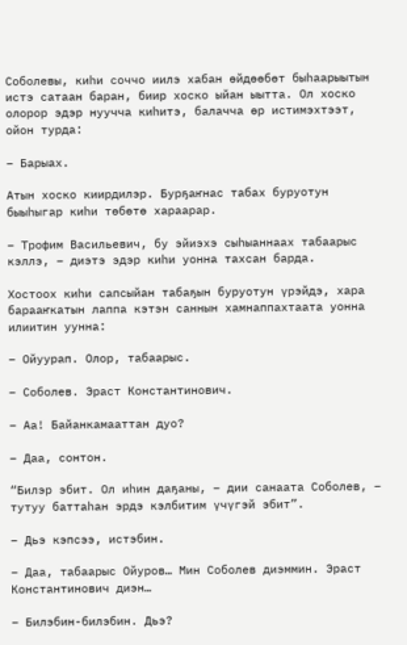Соболевы, киһи соччо иилэ хабан өйдөөбөт быһаарыытын истэ сатаан баран, биир хоско ыйан ыытта. Ол хоско олорор эдэр нуучча киһитэ, балачча өр истимэхтээт, ойон турда:

– Барыах.

Атын хоско киирдилэр. Бурҕаҥнас табах буруотун быыһыгар киһи төбөтө хараарар.

– Трофим Васильевич, бу эйиэхэ сыһыаннаах табаарыс кэллэ, – диэтэ эдэр киһи уонна тахсан барда.

Хостоох киһи сапсыйан табаҕын буруотун үрэйдэ, хара барааҥкатын лаппа кэтэн саннын хамнаппахтаата уонна илиитин уунна:

– Ойуурап. Олор, табаарыс.

– Соболев. Эраст Константинович.

– Аа! Байанкамааттан дуо?

– Даа, сонтон.

“Билэр эбит. Ол иһин даҕаны, – дии санаата Соболев, – тутуу баттаһан эрдэ кэлбитим үчүгэй эбит”.

– Дьэ кэпсээ, истэбин.

– Даа, табаарыс Ойуров… Мин Соболев диэммин. Эраст Константинович диэн…

– Билэбин-билэбин. Дьэ?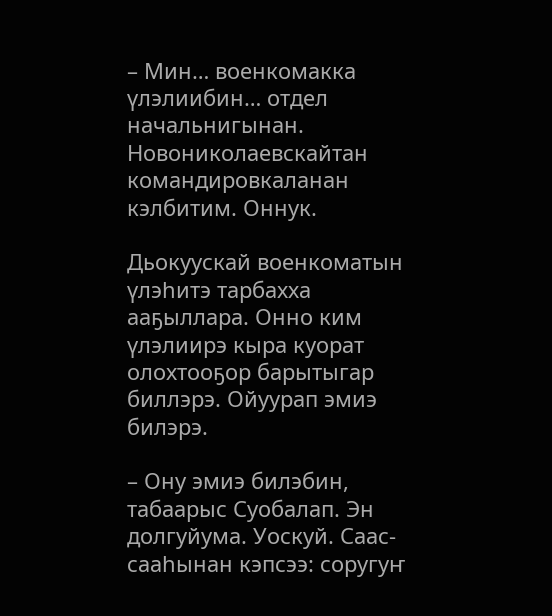– Мин… военкомакка үлэлиибин… отдел начальнигынан. Новониколаевскайтан командировкаланан кэлбитим. Оннук.

Дьокуускай военкоматын үлэһитэ тарбахха ааҕыллара. Онно ким үлэлиирэ кыра куорат олохтооҕор барытыгар биллэрэ. Ойуурап эмиэ билэрэ.

– Ону эмиэ билэбин, табаарыс Суобалап. Эн долгуйума. Уоскуй. Саас-сааһынан кэпсээ: соругуҥ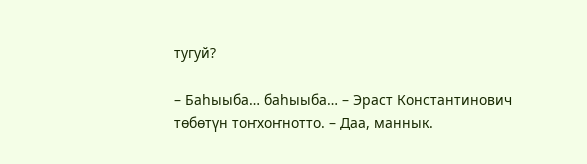тугуй?

– Баһыыба… баһыыба… – Эраст Константинович төбөтүн тоҥхоҥнотто. – Даа, маннык.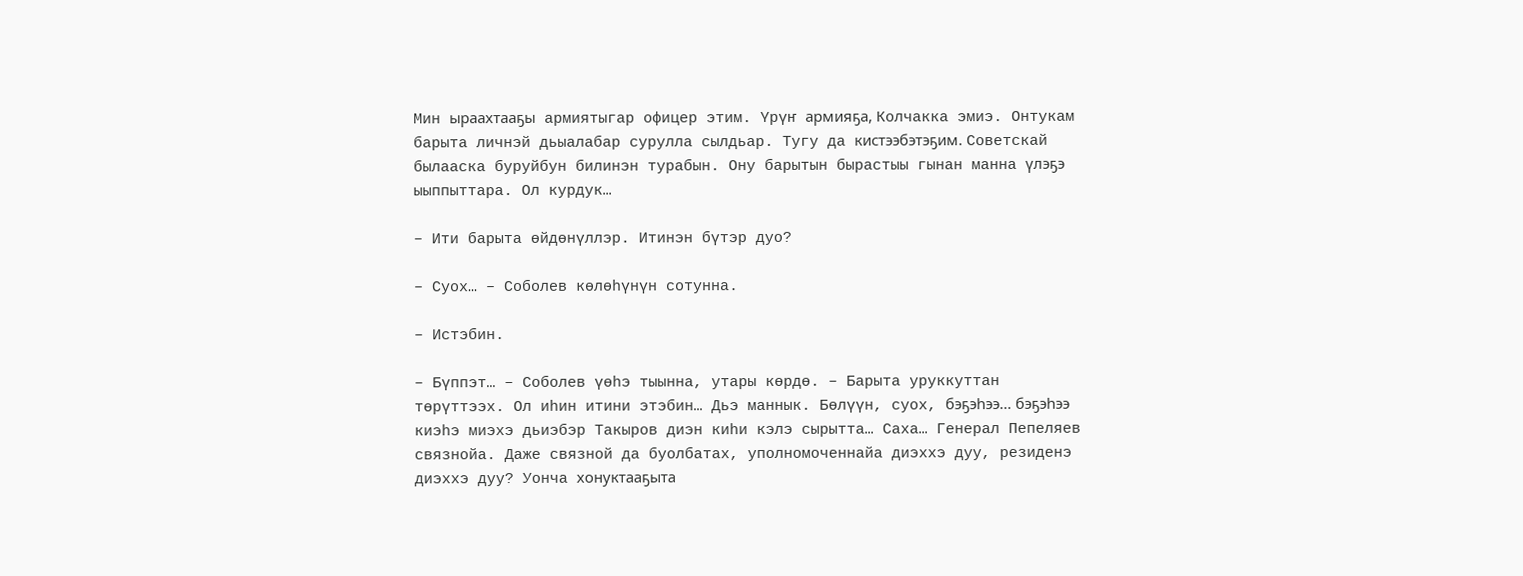Мин ыраахтааҕы армиятыгар офицер этим. Үрүҥ армияҕа, Колчакка эмиэ. Онтукам барыта личнэй дьыалабар сурулла сылдьар. Тугу да кистээбэтэҕим. Советскай былааска буруйбун билинэн турабын. Ону барытын бырастыы гынан манна үлэҕэ ыыппыттара. Ол курдук…

– Ити барыта өйдөнүллэр. Итинэн бүтэр дуо?

– Суох… – Соболев көлөһүнүн сотунна.

– Истэбин.

– Бүппэт… – Соболев үөһэ тыынна, утары көрдө. – Барыта уруккуттан төрүттээх. Ол иһин итини этэбин… Дьэ маннык. Бөлүүн, суох, бэҕэһээ… бэҕэһээ киэһэ миэхэ дьиэбэр Такыров диэн киһи кэлэ сырытта… Саха… Генерал Пепеляев связнойа. Даже связной да буолбатах, уполномоченнайа диэххэ дуу, резиденэ диэххэ дуу? Уонча хонуктааҕыта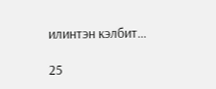илинтэн кэлбит…

25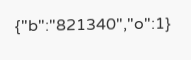{"b":"821340","o":1}